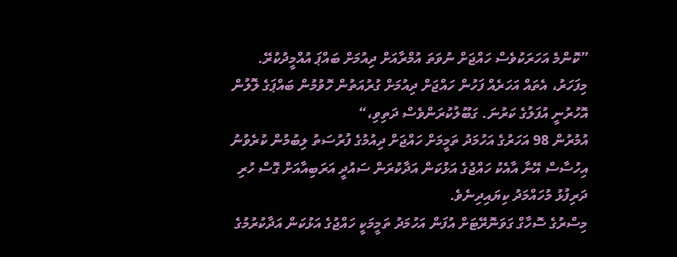”ކޮންމެ އަހަރަކުވެސް ހައްޖަށް ނުވަތަ އުމްރާއަށް ދިއުމަށް ބައްޕަ އުއްމީދުކުރޭ. މިފަހަރު، އެތައް އަހަރެއް ފަހުން ހައްޖަށް ދިއުމަށް ގުރުއަތުން ހޮވުމުން ބައްޕަގެ ލޮލުން އޮހުރުނީ އުފަލުގެ ކަރުނަ. ގަބޫލުކުރަންވެސް ދަތިވި،“
އުމުރުން 98 އަހަރުގެ އަހުމަދު ތަމީމަށް ހައްޖަށް ދިއުމުގެ ފުރުސަތު ލިބުމުން ކުރެވުނު އިހުސާސް އޭނާ އާއެކު ހައްޖުގެ އަޅުކަން އަދާކުރަން ސައުދީ އަރަބިއާއަށް ގޮސް ހުރި ދަރިފުޅު މުހައްމަދު ކިޔައިދިނެވެ.
މިސްރުގެ ސޮހާގް ގަވަނޮރޭޓަށް އުފަން އަހުމަދު ތަމީމަކީ ހައްޖުގެ އަޅުކަން އަދާކުރުމުގެ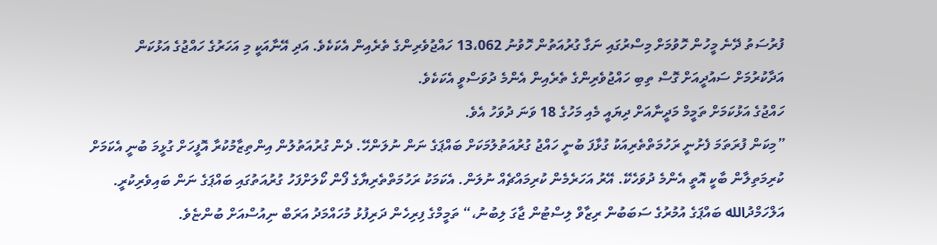ފުރުސަތު ދޭނެ މީހުން ހޮވުމަށް މިސްރުގައި ނަގާ ގުރުއަތުން ހޮވުނު 13،062 ހައްޖުވެރިންގެ ތެރެއިން އެކަކެވެ. އަދި އޭނާއަކީ މި އަހަރުގެ ހައްޖުގެ އަޅުކަން އަދާކުރުމަށް ސައުދީއަށް ގޮސް ތިބި ހައްޖުވެރިންގެ ތެރެއިން އެންމެ ދުވަސްވީ އެކަކެވެ.
ހައްޖުގެ އަޅުކަމަށް ތަމީމް މަދީނާއަށް ދިޔައީ މެއި މަހުގެ 18 ވަނަ ދުވަހު އެވެ.
”މިކަން ފުރަތަމަ ފެށުނީ ރަހުމަތްތެރިއަކު ގުޅާފަ ބުނީ ހައްޖު ގުރުއަތުލުމަކަށް ބައްޕަގެ ނަން ނުލަންހޭ. ދެން ގުރުއަތުލުން އިންތިޒާމުކުރާ އޮފީހަށް ގުޅީމަ ބުނީ އެކަމަށް ކުރިމަތިލާން ބާކީ އޮތީ އެންމެ ދުވަހެކޭ. އޭރު އަހަރެމެން ކުރިމައްޗެއް ނުލަން. އެކަމަކު ރަހުމަތްތެރިޔާގެ ފޯން ކޯލަށްފަހު ގުރުއަތުގައި ބައްޕަގެ ނަން ބައިވެރިކުރީ. އަލްހަމްދުالله ބައްޕަގެ އުމުރުގެ ސަބަބުން ރިޒާވް ލިސްޓުން ޖާގަ ލިބުނު،“ ތަމީމްގެ ފިރިހެން ދަރިފުޅު މުހައްމަދު އަރަބް ނިއުސްއަށް ބުންޏެވެ.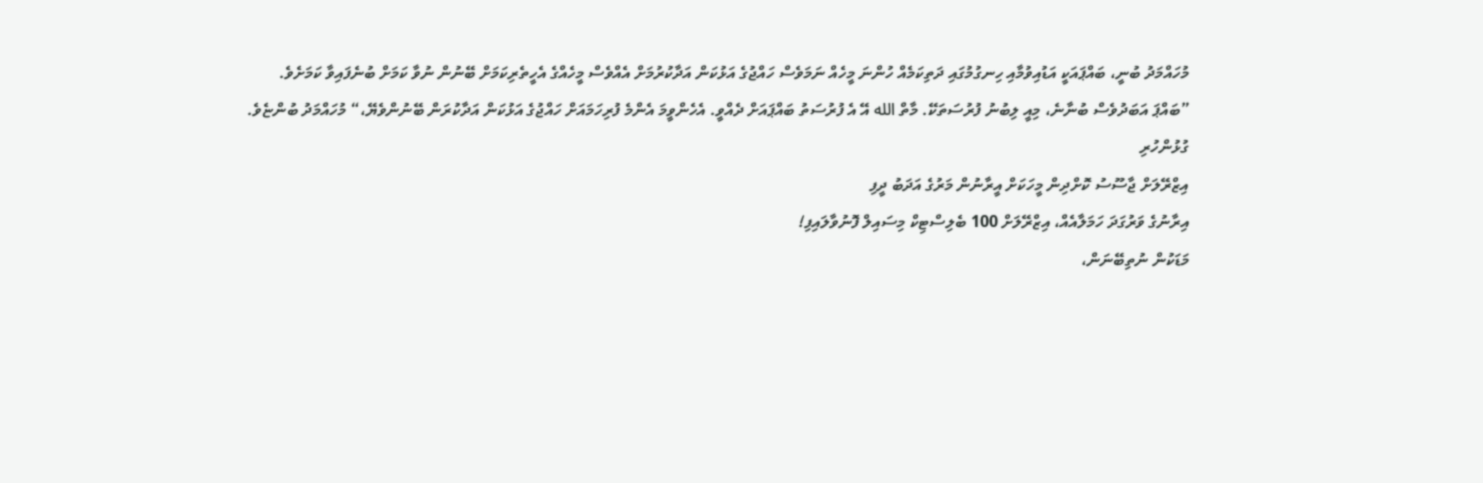މުހައްމަދު ބުނީ، ބައްޕައަކީ އަޑުއިވުމާއި ހިނގުމުގައި ދަތިކަމެއް ހުންނަ މީހެއް ނަމަވެސް ހައްޖުގެ އަޅުކަން އަދާކުރުމަށް އެއްވެސް މީހެއްގެ އެހީތެރިކަމަށް ބޭނުން ނުވާ ކަމަށް ބުނެފައިވާ ކަމަށެވެ.
”ބައްޕަ އަބަދުވެސް ބުނާނެ، މިއީ ލިބުނު ފުރުސަތަކޭ. މާތް الله އޭ އެ ފުރުސަތު ބައްޕައަށް ދެއްވީ. އެހެންވީމަ އެންމެ ފުރިހަމައަށް ހައްޖުގެ އަޅުކަން އަދާކުރަން ބޭނުންވެޔޭ،“ މުހައްމަދު ބުންޏެވެ.
ގުޅުންހުރި
އިޒްރޭލަށް ޖާސޫސު ކޮށްދިން މީހަކަށް އީރާނުން މަރުގެ އަދަބު ދީފި
އިރާނުގެ ވަރުގަދަ ހަމަލާއެއް، އިޒްރޭލަށް 100 ބެލިސްޓިކް މިސައިލް ފޮނުވާލައިފި!
މަޑަކުން ނުތިބޭނަން،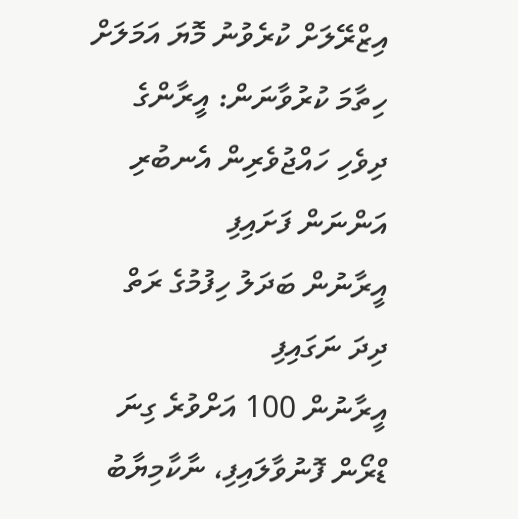އިޒްރޭލަށް ކުރެވުނު މޮޔަ އަމަލަށް ހިތާމަ ކުރުވާނަން: އީރާންގެ
ދިވެހި ހައްޖުވެރިން އެނބުރި އަންނަން ފަށައިފި
އީރާނުން ބަދަލު ހިފުމުގެ ރަތް ދިދަ ނަގައިފި
އީރާނުން 100 އަށްވުރެ ގިނަ ޑްރޯން ފޮނުވާލައިފި، ނާކާމިޔާބު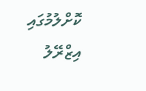ކޮށްލުމުގައި އިޒްރޭލު